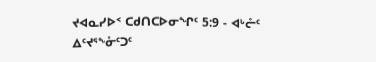ᔪᐊᓇᓯᐅᑉ ᑕᑯᑎᑕᐅᓂᖏᑦ 5:9 - ᐊᒡᓔᑦ ᐃᑦᔪᕐᖕᓁᑦᑐᑦ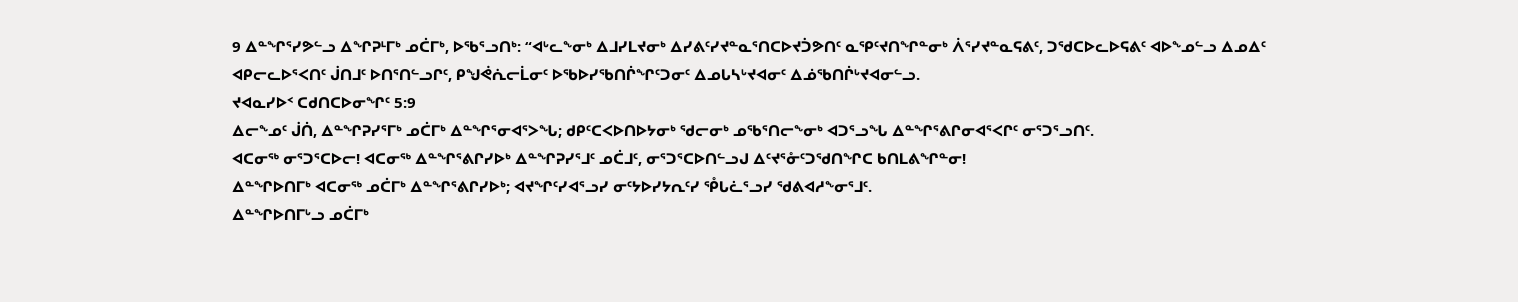9 ᐃᓐᖏᕐᓯᕗᓪᓗ ᐃᖏᕈᒻᒥᒃ ᓄᑖᒥᒃ, ᐅᖃᕐᓗᑎᒃ: “ᐊᒡᓚᖕᓂᒃ ᐃᒧᓯᒪᔪᓂᒃ ᐃᓯᕕᑦᓯᔪᓐᓇᕐᑎᑕᐅᔪᑑᕗᑎᑦ ᓇᕿᑦᔪᑎᖏᓐᓂᒃ ᐲᕐᓯᔪᓐᓇᕋᕕᑦ, ᑐᖁᑕᐅᓚᐅᕋᕕᑦ ᐊᐅᖕᓄᓪᓗ ᐃᓄᐃᑦ ᐊᑭᓕᓚᐅᕐᐸᑎᑦ ᒎᑎᒧᑦ ᐅᑎᕐᑎᓪᓗᒋᑦ, ᑭᖑᕚᕇᓕᒫᓂᑦ ᐅᖃᐅᓯᖃᑎᒌᖏᑦᑐᓂᑦ ᐃᓄᒐᓴᒡᔪᐊᓂᑦ ᐃᓅᖃᑎᒌᒡᔪᐊᓂᓪᓗ.
ᔪᐊᓇᓯᐅᑉ ᑕᑯᑎᑕᐅᓂᖏᑦ 5:9
ᐃᓕᖕᓄᑦ ᒎᑏ, ᐃᓐᖏᕈᓯᕐᒥᒃ ᓄᑖᒥᒃ ᐃᓐᖏᕐᓂᐊᕐᐳᖓ; ᑯᑭᑦᑕᐸᐅᑎᐅᔭᓂᒃ ᖁᓕᓂᒃ ᓄᖃᕐᑎᓕᖕᓂᒃ ᐊᑐᕐᓗᖓ ᐃᓐᖏᕐᕕᒋᓂᐊᕐᐸᒋᑦ ᓂᕐᑐᕐᓗᑎᑦ.
ᐊᑕᓂᖅ ᓂᕐᑐᕐᑕᐅᓕ! ᐊᑕᓂᖅ ᐃᓐᖏᕐᕕᒋᓯᐅᒃ ᐃᓐᖏᕈᓯᕐᒧᑦ ᓄᑖᒧᑦ, ᓂᕐᑐᕐᑕᐅᑎᓪᓗᒍ ᐃᑦᔪᕐᓁᑦᑐᖁᑎᖏᑕ ᑲᑎᒪᕕᖏᓐᓂ!
ᐃᓐᖏᐅᑎᒥᒃ ᐊᑕᓂᖅ ᓄᑖᒥᒃ ᐃᓐᖏᕐᕕᒋᓯᐅᒃ; ᐊᔪᖏᑦᓯᐊᕐᓗᓯ ᓂᑦᔭᐅᓯᔭᕆᑦᓯ ᕾᒐᓛᕐᓗᓯ ᖁᕕᐊᓱᖕᓂᕐᒧᑦ.
ᐃᓐᖏᐅᑎᒥᒡᓗ ᓄᑖᒥᒃ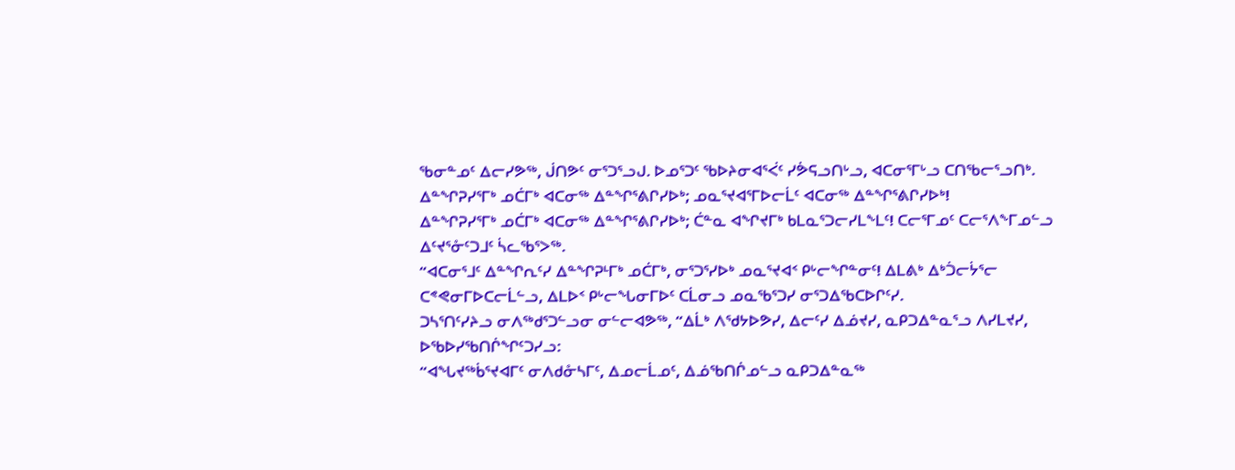ᖃᓂᓐᓄᑦ ᐃᓕᓯᕗᖅ, ᒎᑎᕗᑦ ᓂᕐᑐᕐᓗᒍ. ᐅᓄᕐᑐᑦ ᖃᐅᔨᓂᐊᕐᐹᑦ ᓯᕘᕋᓗᑎᒡᓗ, ᐊᑕᓂᕐᒥᒡᓗ ᑕᑎᖃᓕᕐᓗᑎᒃ.
ᐃᓐᖏᕈᓯᕐᒥᒃ ᓄᑖᒥᒃ ᐊᑕᓂᖅ ᐃᓐᖏᕐᕕᒋᓯᐅᒃ; ᓄᓇᕐᔪᐊᕐᒥᐅᓕᒫᑦ ᐊᑕᓂᖅ ᐃᓐᖏᕐᕕᒋᓯᐅᒃ!
ᐃᓐᖏᕈᓯᕐᒥᒃ ᓄᑖᒥᒃ ᐊᑕᓂᖅ ᐃᓐᖏᕐᕕᒋᓯᐅᒃ; ᑖᓐᓇ ᐊᖏᔪᒥᒃ ᑲᒪᓇᕐᑐᓕᓯᒪᖕᒪᑦ! ᑕᓕᕐᒥᓄᑦ ᑕᓕᕐᐱᖕᒥᓄᓪᓗ ᐃᑦᔪᕐᓁᑦᑐᒧᑦ ᓵᓚᖃᕐᐳᖅ.
“ᐊᑕᓂᕐᒧᑦ ᐃᓐᖏᕆᑦᓯ ᐃᓐᖏᕈᒻᒥᒃ ᓄᑖᒥᒃ, ᓂᕐᑐᕐᓯᐅᒃ ᓄᓇᕐᔪᐊᑉ ᑭᒡᓕᖏᓐᓂᑦ! ᐃᒪᕕᒃ ᐃᒃᑑᓕᔮᕐᓕ ᑕᕝᕙᓂᒥᐅᑕᓕᒫᓪᓗ, ᐃᒪᐅᑉ ᑭᒡᓕᖓᓂᒥᐅᑦ ᑕᒫᓂᓗ ᓄᓇᖃᕐᑐᓯ ᓂᕐᑐᐃᖃᑕᐅᒋᑦᓯ.
ᑐᓴᕐᑎᑦᓯᔨᓗ ᓂᐱᖅᑯᕐᑐᓪᓗᓂ ᓂᓪᓕᐊᕗᖅ, “ᐃᒫᒃ ᐱᖁᔭᐅᕗᓯ, ᐃᓕᑦᓯ ᐃᓅᔪᓯ, ᓇᑭᑐᐃᓐᓇᕐᓗ ᐱᓯᒪᔪᓯ, ᐅᖃᐅᓯᖃᑎᒌᖏᑦᑐᓯᓗ:
“ᐊᖓᔪᖅᑳᕐᔪᐊᒥᑦ ᓂᐱᑯᓁᓴᒥᑦ, ᐃᓄᓕᒫᓄᑦ, ᐃᓅᖃᑎᒌᓄᓪᓗ ᓇᑭᑐᐃᓐᓇᖅ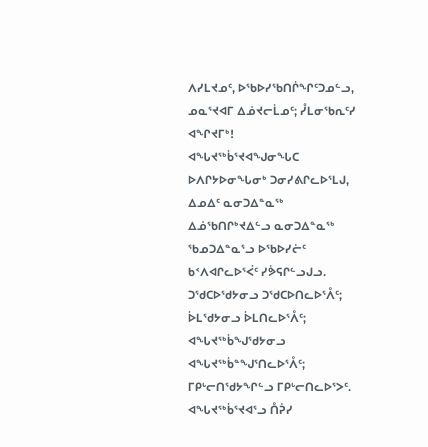ᐱᓯᒪᔪᓄᑦ, ᐅᖃᐅᓯᖃᑎᒌᖏᑦᑐᓄᓪᓗ, ᓄᓇᕐᔪᐊᒥ ᐃᓅᔪᓕᒫᓄᑦ; ᓮᒪᓂᖃᕆᑦᓯ ᐊᖏᔪᒥᒃ!
ᐊᖓᔪᖅᑳᕐᔪᐊᖑᓂᖓᑕ ᐅᐱᒋᔭᐅᓂᖓᓂᒃ ᑐᓂᓯᕕᒋᓚᐅᕐᒪᒍ, ᐃᓄᐃᑦ ᓇᓂᑐᐃᓐᓇᖅ ᐃᓅᖃᑎᒋᒃᔪᐃᓪᓗ ᓇᓂᑐᐃᓐᓇᖅ ᖃᓄᑐᐃᓐᓇᕐᓗ ᐅᖃᐅᓯᓖᑦ ᑲᑉᐱᐊᒋᓚᐅᕐᐹᑦ ᓯᕘᕋᒋᓪᓗᒍᓗ. ᑐᖁᑕᐅᖁᔭᓂᓗ ᑐᖁᑕᐅᑎᓚᐅᕐᐰᑦ; ᐆᒪᖁᔭᓂᓗ ᐆᒪᑎᓚᐅᕐᐰᑦ; ᐊᖓᔪᖅᑳᖑᖁᔭᓂᓗ ᐊᖓᔪᖅᑳᓐᖑᕐᑎᓚᐅᕐᐰᑦ; ᒥᑭᒡᓕᑎᖁᔭᖏᓪᓗ ᒥᑭᒡᓕᑎᓚᐅᕐᐳᑦ.
ᐊᖓᔪᖅᑳᕐᔪᐊᕐᓗ ᑍᕉᓯ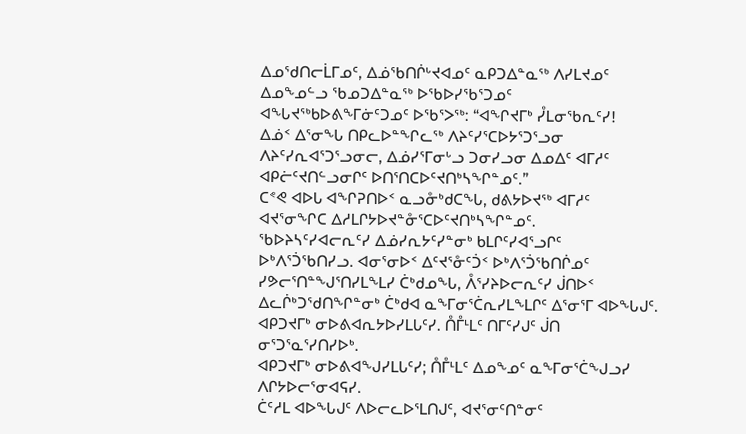ᐃᓄᖁᑎᓕᒫᒥᓄᑦ, ᐃᓅᖃᑎᒌᒡᔪᐊᓄᑦ ᓇᑭᑐᐃᓐᓇᖅ ᐱᓯᒪᔪᓄᑦ ᐃᓄᖕᓄᓪᓗ ᖃᓄᑐᐃᓐᓇᖅ ᐅᖃᐅᓯᖃᕐᑐᓄᑦ ᐊᖓᔪᖅᑲᐅᕕᖕᒥᓃᑦᑐᓄᑦ ᐅᖃᕐᐳᖅ: “ᐊᖏᔪᒥᒃ ᓮᒪᓂᖃᕆᑦᓯ!
ᐃᓅᑉ ᐃᕐᓂᖓ ᑎᑭᓚᐅᓐᖏᓚᖅ ᐱᔨᑦᓯᕐᑕᐅᔭᕐᑐᕐᓗᓂ ᐱᔨᑦᓯᕆᐊᕐᑐᕐᓗᓂᓕ, ᐃᓅᓯᕐᒥᓂᒡᓗ ᑐᓂᓯᓗᓂ ᐃᓄᐃᑦ ᐊᒥᓱᑦ ᐊᑭᓖᑦᔪᑎᓪᓗᓂᒋᑦ ᐅᑎᕐᑎᑕᐅᑦᔪᑎᒃᓴᖏᓐᓄᑦ.”
ᑕᕝᕙ ᐊᐅᒐ ᐊᖏᕈᑎᐅᑉ ᓇᓗᓁᒃᑯᑕᖓ, ᑯᕕᔭᐅᔪᖅ ᐊᒥᓱᑦ ᐊᔪᕐᓂᖏᑕ ᐃᓱᒪᒋᔭᐅᔪᓐᓁᕐᑕᐅᑦᔪᑎᒃᓴᖏᓐᓄᑦ.
ᖃᐅᔨᓴᑦᓯᐊᓕᕆᑦᓯ ᐃᓅᓯᕆᔭᑦᓯᓐᓂᒃ ᑲᒪᒋᑦᓯᐊᕐᓗᒋᑦ ᐅᒃᐱᕐᑑᖃᑎᓯᓗ. ᐊᓂᕐᓂᐅᑉ ᐃᑦᔪᕐᓁᑦᑑᑉ ᐅᒃᐱᕐᑑᖃᑎᒌᓄᑦ ᓯᕗᓕᕐᑎᓐᖑᕐᑎᓯᒪᖕᒪᓯ ᑖᒃᑯᓄᖓ, ᐰᕐᓯᔨᐅᓕᕆᑦᓯ ᒎᑎᐅᑉ ᐃᓚᒌᒃᑐᖁᑎᖏᓐᓂᒃ ᑖᒃᑯᐊ ᓇᖕᒥᓂᕐᑖᕆᓯᒪᖕᒪᒋᑦ ᐃᕐᓂᕐᒥ ᐊᐅᖓᒍᑦ.
ᐊᑭᑐᔪᒥᒃ ᓂᐅᕕᐊᕆᔭᐅᓯᒪᒐᑦᓯ. ᑍᒤᒻᒪᑦ ᑎᒥᑦᓯᒍᑦ ᒎᑎ ᓂᕐᑐᕐᓇᕐᓯᑎᓯᐅᒃ.
ᐊᑭᑐᔪᒥᒃ ᓂᐅᕕᐊᖑᓯᒪᒐᑦᓯ; ᑍᒤᒻᒪᑦ ᐃᓄᖕᓄᑦ ᓇᖕᒥᓂᕐᑖᖑᓗᓯ ᐱᒋᔭᐅᓕᕐᓂᐊᕋᓯ.
ᑖᑦᓱᒪ ᐊᐅᖓᒍᑦ ᐱᐅᓕᓚᐅᕐᒪᑎᒍᑦ, ᐊᔪᕐᓂᑦᑎᓐᓂᑦ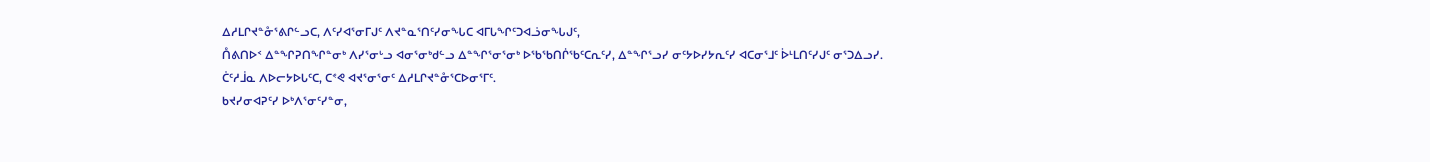ᐃᓱᒪᒋᔪᓐᓁᕐᕕᒋᓪᓗᑕ, ᐱᑦᓯᐊᕐᓂᒥᒍᑦ ᐱᔪᓐᓇᕐᑎᑦᓯᓂᖓᑕ ᐊᒥᒐᖏᑦᑐᐊᓘᓂᖓᒍᑦ,
ᑍᕕᑎᐅᑉ ᐃᓐᖏᕈᑎᖏᓐᓂᒃ ᐱᓯᕐᓂᒡᓗ ᐊᓂᕐᓂᒃᑯᓪᓗ ᐃᓐᖏᕐᓂᕐᓂᒃ ᐅᖃᖃᑎᒌᖃᑦᑕᕆᑦᓯ, ᐃᓐᖏᕐᓗᓯ ᓂᑦᔭᐅᓯᔭᕆᑦᓯ ᐊᑕᓂᕐᒧᑦ ᐆᒻᒪᑎᑦᓯᒍᑦ ᓂᕐᑐᐃᓗᓯ.
ᑖᑦᓱᒨᓇ ᐱᐅᓕᔭᐅᒐᑦᑕ, ᑕᕝᕙ ᐊᔪᕐᓂᕐᓂᑦ ᐃᓱᒪᒋᔪᓐᓁᕐᑕᐅᓂᕐᒥᑦ.
ᑲᔪᓯᓂᐊᕈᑦᓯ ᐅᒃᐱᕐᓂᑦᓯᓐᓂ,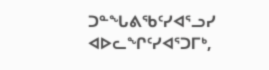ᑐᓐᖓᕕᖃᑦᓯᐊᕐᓗᓯ ᐊᐅᓚᖏᑦᓯᐊᕐᑐᒥᒃ,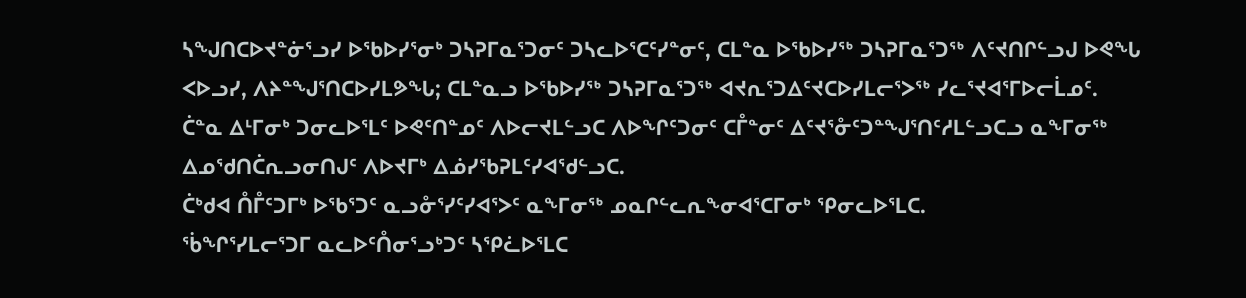ᓴᖑᑎᑕᐅᔪᓐᓃᕐᓗᓯ ᐅᖃᐅᓯᕐᓂᒃ ᑐᓴᕈᒥᓇᕐᑐᓂᑦ ᑐᓴᓚᐅᕐᑕᑦᓯᓐᓂᑦ, ᑕᒪᓐᓇ ᐅᖃᐅᓯᖅ ᑐᓴᕈᒥᓇᕐᑐᖅ ᐱᑦᔪᑎᒋᓪᓗᒍ ᐅᕙᖓ ᐸᐅᓗᓯ, ᐱᔨᓐᖑᕐᑎᑕᐅᓯᒪᕗᖓ; ᑕᒪᓐᓇᓗ ᐅᖃᐅᓯᖅ ᑐᓴᕈᒥᓇᕐᑐᖅ ᐊᔪᕆᕐᑐᐃᑦᔪᑕᐅᓯᒪᓕᕐᐳᖅ ᓯᓚᕐᔪᐊᕐᒥᐅᓕᒫᓄᑦ.
ᑖᓐᓇ ᐃᒻᒥᓂᒃ ᑐᓂᓚᐅᕐᒪᑦ ᐅᕙᑦᑎᓐᓄᑦ ᐱᐅᓕᔪᒪᓪᓗᑕ ᐱᐅᖏᑦᑐᓂᑦ ᑕᒤᓐᓂᑦ ᐃᑦᔪᕐᓁᑦᑐᓐᖑᕐᑎᑦᓱᒪᓪᓗᑕᓗ ᓇᖕᒥᓂᖅ ᐃᓄᖁᑎᑖᕆᓗᓂᑎᒍᑦ ᐱᐅᔪᒥᒃ ᐃᓅᓯᖃᕈᒪᑦᓯᐊᖁᓪᓗᑕ.
ᑖᒃᑯᐊ ᑍᒤᑦᑐᒥᒃ ᐅᖃᕐᑐᑦ ᓇᓗᓁᕐᓯᑦᓯᐊᕐᐳᑦ ᓇᖕᒥᓂᖅ ᓄᓇᒋᓪᓚᕆᖕᓂᐊᕐᑕᒥᓂᒃ ᕿᓂᓚᐅᕐᒪᑕ.
ᖄᖏᕐᓯᒪᓕᕐᑐᒥ ᓇᓚᐅᑦᑍᓂᕐᓗᒃᑐᑦ ᓴᕿᓛᐅᕐᒪᑕ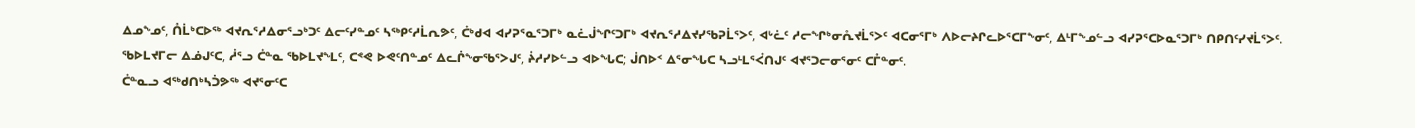ᐃᓄᖕᓄᑦ, ᑍᒫᒃᑕᐅᖅ ᐊᔪᕆᕐᓱᐃᓂᕐᓗᒃᑐᑦ ᐃᓕᑦᓯᓐᓄᑦ ᓴᖅᑭᑦᓱᒫᕆᕗᑦ, ᑖᒃᑯᐊ ᐊᓯᕈᕐᓇᕐᑐᒥᒃ ᓇᓛᒎᖏᑦᑐᒥᒃ ᐊᔪᕆᕐᓱᐃᔪᓯᖃᕈᒫᕐᐳᑦ, ᐊᒡᓛᑦ ᓱᓕᖏᒃᓂᕅᔪᒫᕐᐳᑦ ᐊᑕᓂᕐᒥᒃ ᐱᐅᓕᔨᒋᓚᐅᕐᑕᒥᖕᓂᑦ, ᐃᒻᒥᖕᓄᓪᓗ ᐊᓯᕈᕐᑕᐅᓇᕐᑐᒥᒃ ᑎᑭᑎᑦᓯᔪᒫᕐᐳᑦ.
ᖃᐅᒪᔪᒥᓕ ᐃᓅᒍᑦᑕ, ᓲᕐᓗ ᑖᓐᓇ ᖃᐅᒪᔪᖕᒪᑦ, ᑕᕝᕙ ᐅᕙᑦᑎᓐᓄᑦ ᐃᓚᒌᖕᓂᖃᕐᐳᒍᑦ, ᔩᓱᓯᐅᓪᓗ ᐊᐅᖓᑕ; ᒎᑎᐅᑉ ᐃᕐᓂᖓᑕ ᓴᓗᒻᒪᕐᐹᑎᒍᑦ ᐊᔪᕐᑐᓕᓂᕐᓂᑦ ᑕᒤᓐᓂᑦ.
ᑖᓐᓇᓗ ᐊᖅᑯᑎᒃᓴᑑᕗᖅ ᐊᔪᕐᓂᑦᑕ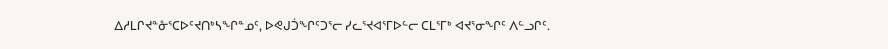ᐃᓱᒪᒋᔪᓐᓁᕐᑕᐅᑦᔪᑎᒃᓴᖏᓐᓄᑦ, ᐅᕙᒍᑑᖏᑦᑐᕐᓕ ᓯᓚᕐᔪᐊᕐᒥᐅᓪᓕ ᑕᒪᕐᒥᒃ ᐊᔪᕐᓂᖏᑦ ᐱᓪᓗᒋᑦ.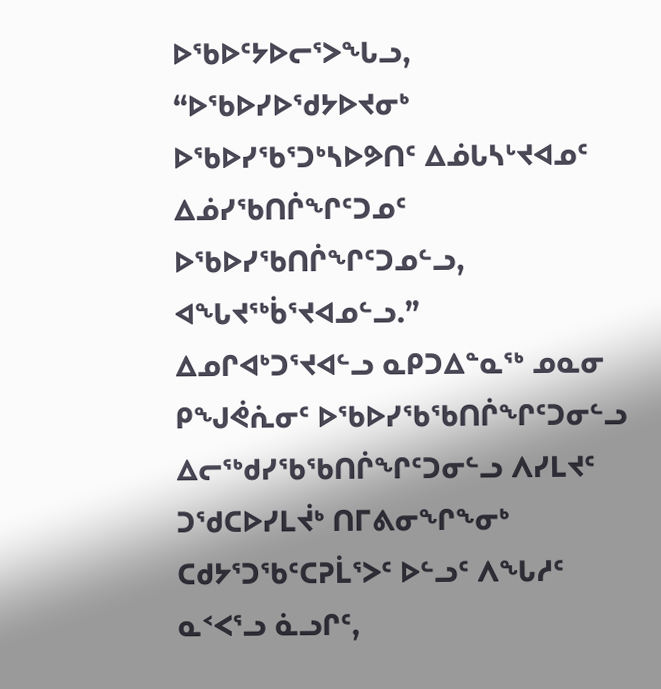ᐅᖃᐅᑦᔭᐅᓕᕐᐳᖓᓗ, “ᐅᖃᐅᓯᐅᖁᔭᐅᔪᓂᒃ ᐅᖃᐅᓯᖃᕐᑐᒃᓴᐅᕗᑎᑦ ᐃᓅᒐᓴᒡᔪᐊᓄᑦ ᐃᓅᓯᖃᑎᒌᖏᑦᑐᓄᑦ ᐅᖃᐅᓯᖃᑎᒌᖏᑦᑐᓄᓪᓗ, ᐊᖓᔪᖅᑳᕐᔪᐊᓄᓪᓗ.”
ᐃᓄᒋᐊᒃᑐᕐᔪᐊᓪᓗ ᓇᑭᑐᐃᓐᓇᖅ ᓄᓇᓂ ᑭᖑᕚᕇᓂᑦ ᐅᖃᐅᓯᖃᖃᑎᒌᖏᑦᑐᓂᓪᓗ ᐃᓕᖅᑯᓯᖃᖃᑎᒌᖏᑦᑐᓂᓪᓗ ᐱᓯᒪᔪᑦ ᑐᖁᑕᐅᓯᒪᔫᒃ ᑎᒥᕕᓂᖏᖕᓂᒃ ᑕᑯᔭᕐᑐᖃᑦᑕᕈᒫᕐᐳᑦ ᐅᓪᓗᑦ ᐱᖓᓱᑦ ᓇᑉᐸᕐᓗ ᓈᓗᒋᑦ,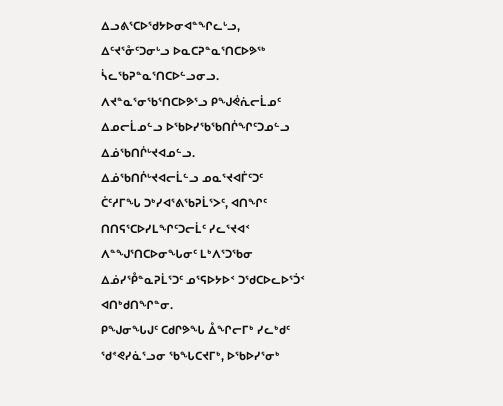ᐃᓗᕕᕐᑕᐅᖁᔭᐅᓂᐊᓐᖏᓚᒡᓗ,
ᐃᑦᔪᕐᓁᑦᑐᓂᒡᓗ ᐅᓇᑕᕈᓐᓇᕐᑎᑕᐅᕗᖅ ᓵᓚᖃᕈᓐᓇᕐᑎᑕᐅᓪᓗᓂᓗ. ᐱᔪᓐᓇᕐᓂᖃᕐᑎᑕᐅᕗᕐᓗ ᑭᖑᕚᕇᓕᒫᓄᑦ ᐃᓄᓕᒫᓄᓪᓗ ᐅᖃᐅᓯᖃᖃᑎᒌᖏᑦᑐᓄᓪᓗ ᐃᓅᖃᑎᒌᒡᔪᐊᓄᓪᓗ.
ᐃᓅᖃᑎᒌᒡᔪᐊᓕᒫᓪᓗ ᓄᓇᕐᔪᐊᒦᑦᑐᑦ ᑖᑦᓱᒥᖓ ᑐᒃᓯᐊᕐᕕᖃᕈᒫᕐᐳᑦ, ᐊᑎᖏᑦ ᑎᑎᕋᕐᑕᐅᓯᒪᖏᑦᑐᓕᒫᑦ ᓯᓚᕐᔪᐊᑉ ᐱᓐᖑᕐᑎᑕᐅᓂᖓᓂᑦ ᒪᒃᐱᕐᑐᖃᓂ ᐃᓅᓯᕾᓐᓇᕈᒫᕐᑐᑦ ᓄᕐᕋᐅᔭᐅᑉ ᑐᖁᑕᐅᓚᐅᕐᑑᑉ ᐊᑎᒃᑯᑎᖏᓐᓂ.
ᑭᖑᓂᖓᒍᑦ ᑕᑯᒋᕗᖓ ᐂᖏᓕᒥᒃ ᓯᓚᒃᑯᑦ ᖁᕝᕙᓯᓈᕐᓗᓂ ᖃᖓᑕᔪᒥᒃ, ᐅᖃᐅᓯᕐᓂᒃ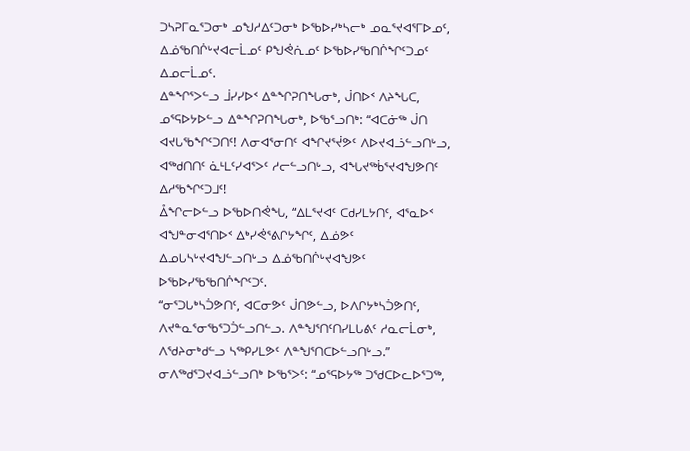ᑐᓴᕈᒥᓇᕐᑐᓂᒃ ᓄᖑᓱᐃᑦᑐᓂᒃ ᐅᖃᐅᓯᒃᓴᓕᒃ ᓄᓇᕐᔪᐊᕐᒥᐅᓄᑦ, ᐃᓅᖃᑎᒌᒡᔪᐊᓕᒫᓄᑦ ᑭᖑᕚᕇᓄᑦ ᐅᖃᐅᓯᖃᑎᒌᖏᑦᑐᓄᑦ ᐃᓄᓕᒫᓄᑦ.
ᐃᓐᖏᕐᐳᓪᓗ ᒨᓯᓯᐅᑉ ᐃᓐᖏᕈᑎᖓᓂᒃ, ᒎᑎᐅᑉ ᐱᔨᖓᑕ, ᓄᕐᕋᐅᔭᐅᓪᓗ ᐃᓐᖏᕈᑎᖓᓂᒃ, ᐅᖃᕐᓗᑎᒃ: “ᐊᑕᓃᖅ ᒎᑎ ᐊᔪᒐᖃᖏᑦᑐᑎᑦ! ᐱᓂᐊᕐᓂᑎᑦ ᐊᖏᔪᕐᔫᕗᑦ ᐱᐅᔪᐊᓘᓪᓗᑎᒡᓗ, ᐊᖅᑯᑎᑎᑦ ᓈᒻᒪᑦᓯᐊᕐᐳᑦ ᓱᓕᓪᓗᑎᒡᓗ, ᐊᖓᔪᖅᑳᕐᔪᐊᖑᕗᑎᑦ ᐃᓱᖃᖏᑦᑐᒧᑦ!
ᐂᖏᓕᐅᓪᓗ ᐅᖃᐅᑎᕚᖓ, “ᐃᒪᕐᔪᐊᑦ ᑕᑯᓯᒪᔭᑎᑦ, ᐊᕐᓇᐅᑉ ᐊᖑᓐᓂᐊᕐᑎᐅᑉ ᐃᒃᓯᕚᕐᕕᒋᔭᖏᑦ, ᐃᓅᕗᑦ ᐃᓄᒐᓴᒡᔪᐊᖑᓪᓗᑎᒡᓗ ᐃᓅᖃᑎᒌᒡᔪᐊᖑᕗᑦ ᐅᖃᐅᓯᖃᖃᑎᒌᖏᑦᑐᑦ.
“ᓂᕐᑐᒐᒃᓴᑑᕗᑎᑦ, ᐊᑕᓂᕗᑦ ᒎᑎᕗᓪᓗ, ᐅᐱᒋᔭᒃᓴᑑᕗᑎᑦ, ᐱᔪᓐᓇᕐᓂᖃᕐᑐᑑᓪᓗᑎᓪᓗ. ᐱᓐᖑᕐᑎᑦᑎᓯᒪᒐᕕᑦ ᓱᓇᓕᒫᓂᒃ, ᐱᖁᔨᓂᒃᑯᓪᓗ ᓴᖅᑭᓯᒪᕗᑦ ᐱᓐᖑᕐᑎᑕᐅᓪᓗᑎᒡᓗ.”
ᓂᐱᖅᑯᕐᑐᔪᐊᓘᓪᓗᑎᒃ ᐅᖃᕐᐳᑦ: “ᓄᕐᕋᐅᔭᖅ ᑐᖁᑕᐅᓚᐅᕐᑐᖅ,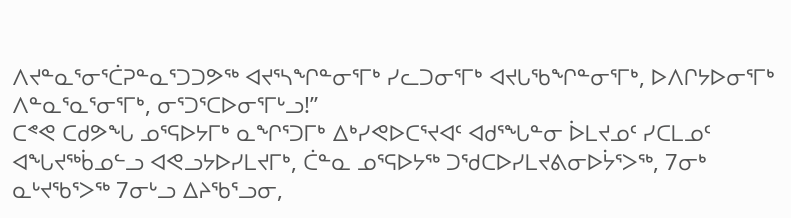ᐱᔪᓐᓇᕐᓂᕐᑖᕈᓐᓇᕐᑐᑐᕗᖅ ᐊᔪᕐᓴᖏᓐᓂᕐᒥᒃ ᓯᓚᑐᓂᕐᒥᒃ ᐊᔪᒐᖃᖏᓐᓂᕐᒥᒃ, ᐅᐱᒋᔭᐅᓂᕐᒥᒃ ᐱᓐᓇᕐᓇᕐᓂᕐᒥᒃ, ᓂᕐᑐᕐᑕᐅᓂᕐᒥᒡᓗ!”
ᑕᕝᕙ ᑕᑯᕗᖓ ᓄᕐᕋᐅᔭᒥᒃ ᓇᖏᕐᑐᒥᒃ ᐃᒃᓯᕙᐅᑕᕐᔪᐊᑦ ᐊᑯᕐᖓᓐᓂ ᐆᒪᔪᓄᑦ ᓯᑕᒪᓄᑦ ᐊᖓᔪᖅᑳᓄᓪᓗ ᐊᕙᓗᔭᐅᓯᒪᔪᒥᒃ, ᑖᓐᓇ ᓄᕐᕋᐅᔭᖅ ᑐᖁᑕᐅᓯᒪᔪᕕᓂᐅᔮᕐᐳᖅ, 7ᓂᒃ ᓇᒡᔪᖃᕐᐳᖅ 7ᓂᒡᓗ ᐃᔨᖃᕐᓗᓂ,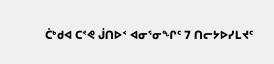ᑖᒃᑯᐊ ᑕᕝᕙ ᒎᑎᐅᑉ ᐊᓂᕐᓂᖏᑦ 7 ᑎᓕᔭᐅᓯᒪᔪᑦ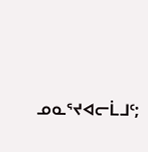ᓄᓇᕐᔪᐊᓕᒫᒧᑦ;